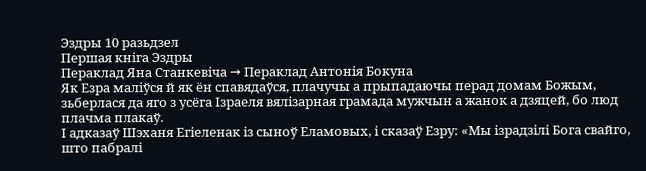Эздры 10 разьдзел
Першая кніга Эздры
Пераклад Яна Станкевіча → Пераклад Антонія Бокуна
Як Езра маліўся й як ён спавядаўся, плачучы а прыпадаючы перад домам Божым, зьберлася да яго з усёга Ізраеля вялізарная грамада мужчын а жанок а дзяцей, бо люд плачма плакаў.
І адказаў Шэханя Егіеленак із сыноў Еламовых, і сказаў Езру: «Мы ізрадзілі Бога свайго, што пабралі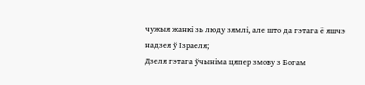чужыя жанкі зь люду зямлі, але што да гэтага ё яшчэ надзея ў Ізраеля;
Дзеля гэтага ўчыніма цяпер змову з Богам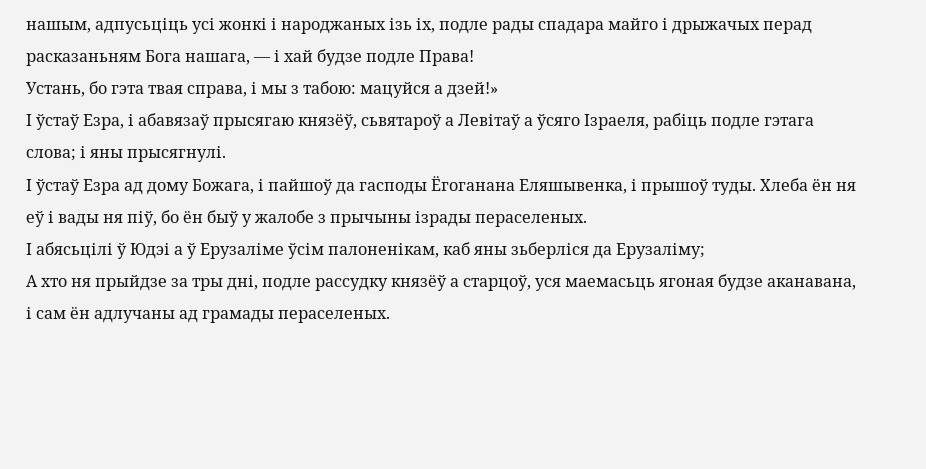нашым, адпусьціць усі жонкі і народжаных ізь іх, подле рады спадара майго і дрыжачых перад расказаньням Бога нашага, — і хай будзе подле Права!
Устань, бо гэта твая справа, і мы з табою: мацуйся а дзей!»
І ўстаў Езра, і абавязаў прысягаю князёў, сьвятароў а Левітаў а ўсяго Ізраеля, рабіць подле гэтага слова; і яны прысягнулі.
І ўстаў Езра ад дому Божага, і пайшоў да гасподы Ёгоганана Еляшывенка, і прышоў туды. Хлеба ён ня еў і вады ня піў, бо ён быў у жалобе з прычыны ізрады пераселеных.
І абясьцілі ў Юдэі а ў Ерузаліме ўсім палоненікам, каб яны зьберліся да Ерузаліму;
А хто ня прыйдзе за тры дні, подле рассудку князёў а старцоў, уся маемасьць ягоная будзе аканавана, і сам ён адлучаны ад грамады пераселеных.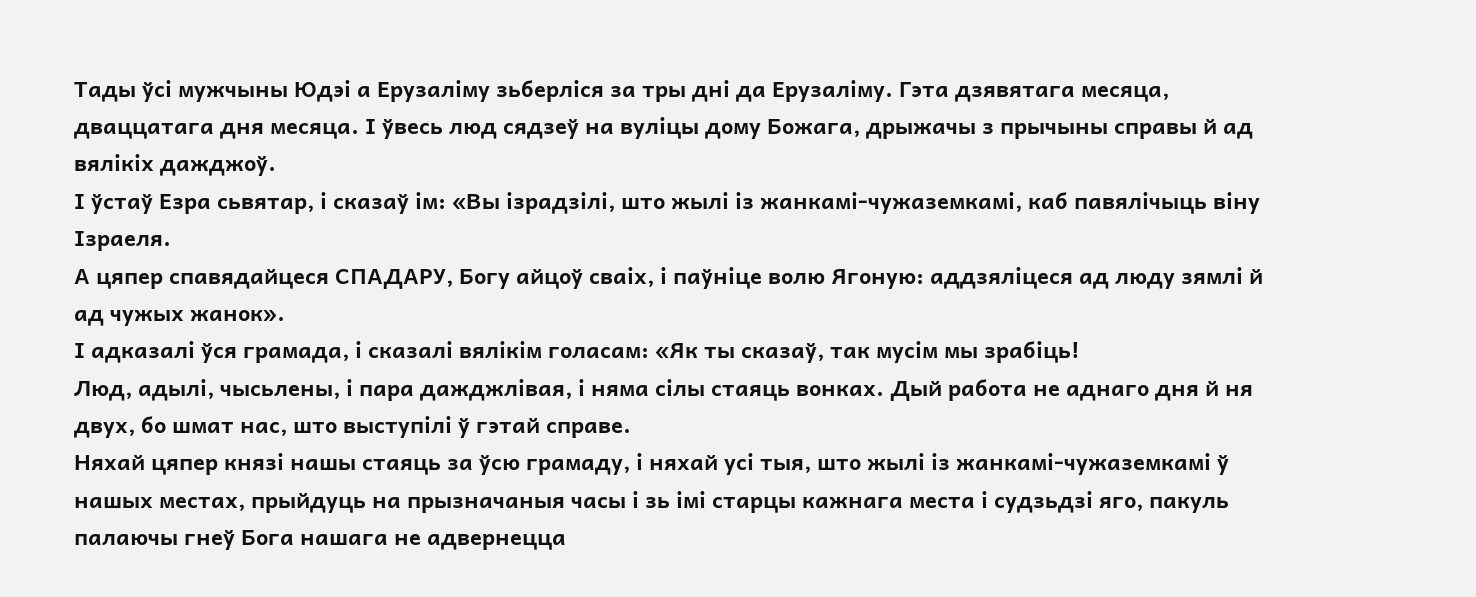Тады ўсі мужчыны Юдэі а Ерузаліму зьберліся за тры дні да Ерузаліму. Гэта дзявятага месяца, дваццатага дня месяца. І ўвесь люд сядзеў на вуліцы дому Божага, дрыжачы з прычыны справы й ад вялікіх дажджоў.
І ўстаў Езра сьвятар, і сказаў ім: «Вы ізрадзілі, што жылі із жанкамі-чужаземкамі, каб павялічыць віну Ізраеля.
А цяпер спавядайцеся СПАДАРУ, Богу айцоў сваіх, і паўніце волю Ягоную: аддзяліцеся ад люду зямлі й ад чужых жанок».
І адказалі ўся грамада, і сказалі вялікім голасам: «Як ты сказаў, так мусім мы зрабіць!
Люд, адылі, чысьлены, і пара дажджлівая, і няма сілы стаяць вонках. Дый работа не аднаго дня й ня двух, бо шмат нас, што выступілі ў гэтай справе.
Няхай цяпер князі нашы стаяць за ўсю грамаду, і няхай усі тыя, што жылі із жанкамі-чужаземкамі ў нашых местах, прыйдуць на прызначаныя часы і зь імі старцы кажнага места і судзьдзі яго, пакуль палаючы гнеў Бога нашага не адвернецца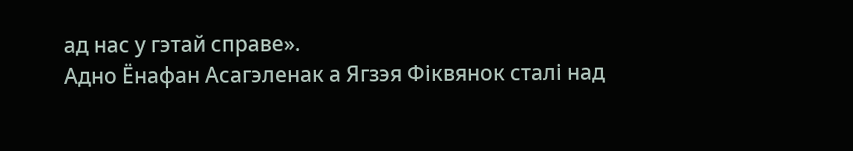ад нас у гэтай справе».
Адно Ёнафан Асагэленак а Ягзэя Фіквянок сталі над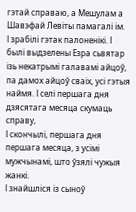гэтай справаю, а Мешулам а Шавэфай Левіты памагалі ім.
І зрабілі гэтак палоненікі. І былі выдзелены Езра сьвятар ізь некатрымі галавамі айцоў, па дамох айцоў сваіх, усі гэтыя наймя. І селі першага дня дзясятага месяца скумаць справу,
І скончылі, першага дня першага месяца, з усімі мужчынамі, што ўзялі чужыя жанкі.
І знайшліся із сыноў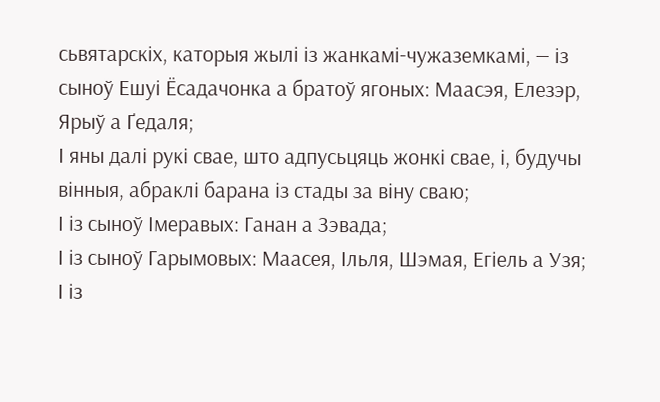сьвятарскіх, каторыя жылі із жанкамі-чужаземкамі, — із сыноў Ешуі Ёсадачонка а братоў ягоных: Маасэя, Елезэр, Ярыў а Ґедаля;
І яны далі рукі свае, што адпусьцяць жонкі свае, і, будучы вінныя, абраклі барана із стады за віну сваю;
І із сыноў Імеравых: Ганан а Зэвада;
І із сыноў Гарымовых: Маасея, Ільля, Шэмая, Егіель а Узя;
І із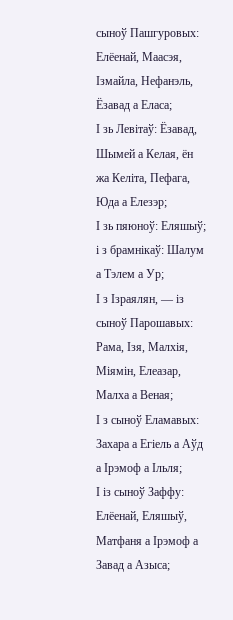сыноў Пашгуровых: Елёенай, Маасэя, Ізмайла, Нефанэль, Ёзавад а Еласа;
І зь Левітаў: Ёзавад, Шымей а Келая, ён жа Келіта, Пефага, Юда а Елезэр;
І зь пяюноў: Еляшыў; і з брамнікаў: Шалум а Тэлем а Ур;
І з Ізраялян, — із сыноў Парошавых: Рама, Ізя, Малхія, Міямін, Елеазар, Малха а Веная;
І з сыноў Еламавых: Захара а Егіель а Аўд а Ірэмоф а Ільля;
І із сыноў Заффу: Елёенай, Еляшыў, Матфаня а Ірэмоф а Завад а Азыса;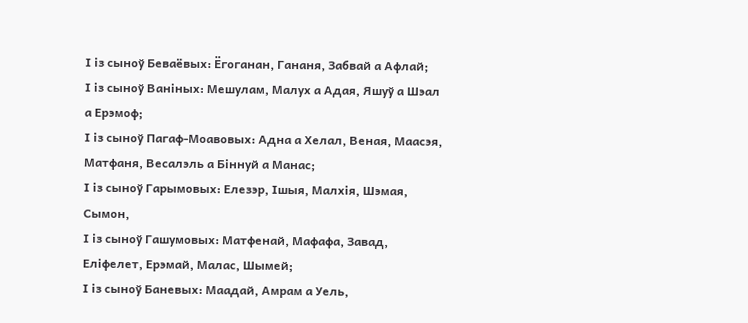І із сыноў Беваёвых: Ёгоганан, Гананя, Забвай а Афлай;
І із сыноў Ваніных: Мешулам, Малух а Адая, Яшуў а Шэал а Ерэмоф;
І із сыноў Пагаф-Моавовых: Адна а Хелал, Веная, Маасэя, Матфаня, Весалэль а Біннуй а Манас;
І із сыноў Гарымовых: Елезэр, Ішыя, Малхія, Шэмая, Сымон,
І із сыноў Гашумовых: Матфенай, Мафафа, Завад, Еліфелет, Ерэмай, Малас, Шымей;
І із сыноў Баневых: Маадай, Амрам а Уель,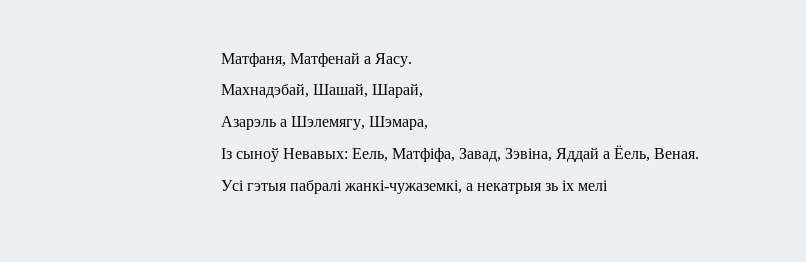Матфаня, Матфенай а Яасу.
Махнадэбай, Шашай, Шарай,
Азарэль а Шэлемягу, Шэмара,
Із сыноў Невавых: Еель, Матфіфа, Завад, Зэвіна, Яддай а Ёель, Веная.
Усі гэтыя пабралі жанкі-чужаземкі, а некатрыя зь іх мелі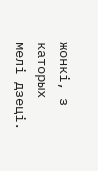жонкі, з каторых мелі дзеці.